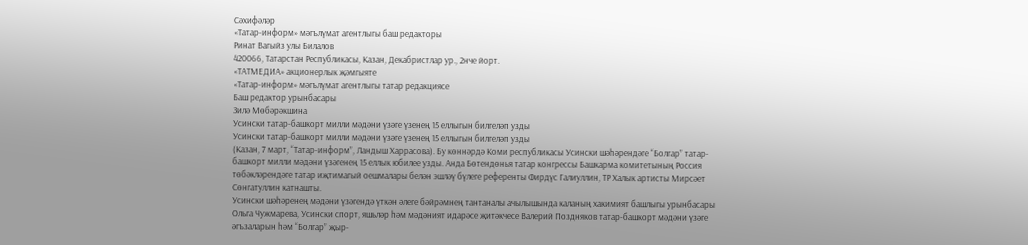Сәхифәләр
«Татар-информ» мәгълүмат агентлыгы баш редакторы
Ринат Вагыйз улы Билалов
420066, Татарстан Республикасы, Казан, Декабристлар ур., 2нче йорт.
«ТАТМЕДИА» акционерлык җәмгыяте
«Татар-информ» мәгълүмат агентлыгы татар редакциясе
Баш редактор урынбасары
Зилә Мөбәрәкшина
Усински татар-башкорт милли мәдәни үзәге үзенең 15 еллыгын билгеләп узды
Усински татар-башкорт милли мәдәни үзәге үзенең 15 еллыгын билгеләп узды
(Казан, 7 март, “Татар-информ”, Ландыш Харрасова). Бу көннәрдә Коми республикасы Усински шәһәрендәге “Болгар” татар-башкорт милли мәдәни үзәгенең 15 еллык юбилее узды. Анда Бөтендөнья татар конгрессы Башкарма комитетының Россия төбәкләрендәге татар иҗтимагый оешмалары белән эшләү бүлеге референты Фирдүс Галиуллин, ТР Халык артисты Мирсәет Сөнгатуллин катнашты.
Усински шәһәренең мәдәни үзәгендә үткән әлеге бәйрәмнең тантаналы ачылышында каланың хакимият башлыгы урынбасары Ольга Чужмарева, Усински спорт, яшьләр һәм мәдәният идарәсе җитәкчесе Валерий Поздняков татар-башкорт мәдәни үзәге әгъзаларын һәм “Болгар” җыр-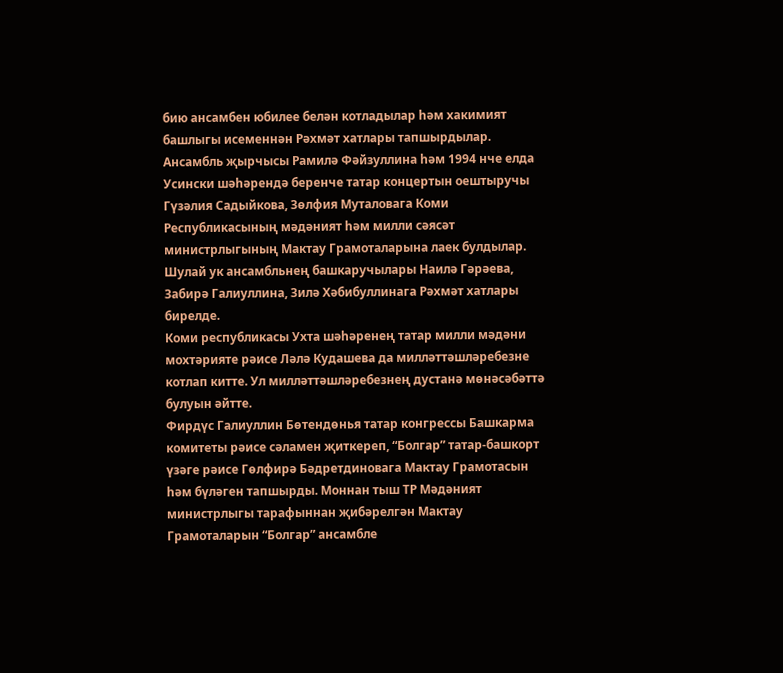бию ансамбен юбилее белән котладылар һәм хакимият башлыгы исеменнән Рәхмәт хатлары тапшырдылар. Ансамбль җырчысы Рамилә Фәйзуллина һәм 1994 нче елда Усински шәһәрендә беренче татар концертын оештыручы Гүзәлия Садыйкова, Зөлфия Муталовага Коми Республикасының мәдәният һәм милли сәясәт министрлыгының Мактау Грамоталарына лаек булдылар. Шулай ук ансамбльнең башкаручылары Наилә Гәрәева, Забирә Галиуллина, Зилә Хәбибуллинага Рәхмәт хатлары бирелде.
Коми республикасы Ухта шәһәренең татар милли мәдәни мохтәрияте рәисе Ләлә Кудашева да милләттәшләребезне котлап китте. Ул милләттәшләребезнең дустанә мөнәсәбәттә булуын әйтте.
Фирдүс Галиуллин Бөтендөнья татар конгрессы Башкарма комитеты рәисе сәламен җиткереп, “Болгар” татар-башкорт үзәге рәисе Гөлфирә Бәдретдиновага Мактау Грамотасын һәм бүләген тапшырды. Моннан тыш ТР Мәдәният министрлыгы тарафыннан җибәрелгән Мактау Грамоталарын “Болгар” ансамбле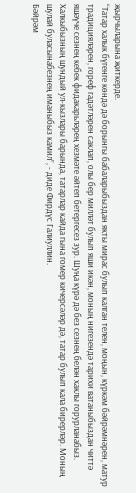җырчыларына җиткерде.
“Татар халык бүгенге көндә дә борынгы бабаларыбыздан якты мирас булып калган телен, моңын, күркәм бәйрәмнәрен, матур традицияләрен, гореф гадәтләрен саклап, олы бер милләт булып яши икән, моның нигезендә тарихи ватаныбыздан читтә яшәүче сезнең кебек фидакарьләрең хезмәте әйтеп бетергесез зур. Шуңа күрә дә без сезнең белән хаклы горурланабыз. Халкыбызның шундый ул-кызлары барында, татарлар кайда гына гомер кичерсәләр дә, татар булып кала бирерләр. Моның шулай буласынабезнең иманыбыз камил”, - диде Фирдүс Галиуллин.
Бәйрәм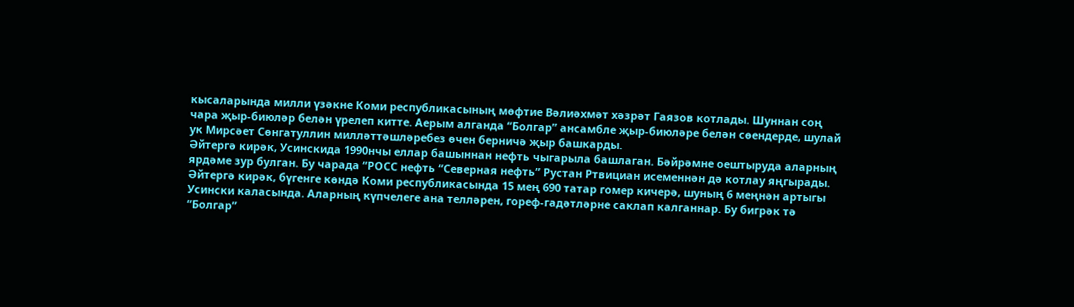кысаларында милли үзәкне Коми республикасының мөфтие Вәлиәхмәт хәзрәт Гаязов котлады. Шуннан соң чара җыр-биюләр белән үрелеп китте. Аерым алганда “Болгар” ансамбле җыр-биюләре белән сөендерде, шулай ук Мирсәет Сөнгатуллин милләттәшләребез өчен берничә җыр башкарды.
Әйтергә кирәк, Усинскида 1990нчы еллар башыннан нефть чыгарыла башлаган. Бәйрәмне оештыруда аларның ярдәме зур булган. Бу чарада “РОСС нефть “Северная нефть” Рустан Ртвициан исеменнән дә котлау яңгырады.
Әйтергә кирәк, бүгенге көндә Коми республикасында 15 мең 690 татар гомер кичерә, шуның 6 меңнән артыгы Усински каласында. Аларның күпчелеге ана телләрен, гореф-гадәтләрне саклап калганнар. Бу бигрәк тә “Болгар”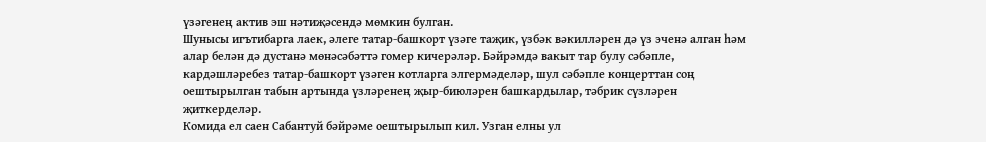үзәгенең актив эш нәтиҗәсендә мөмкин булган.
Шунысы игътибарга лаек, әлеге татар-башкорт үзәге таҗик, үзбәк вәкилләрен дә үз эченә алган һәм алар белән дә дустанә мөнәсәбәттә гомер кичерәләр. Бәйрәмдә вакыт тар булу сәбәпле, кардәшләребез татар-башкорт үзәген котларга элгермәделәр, шул сәбәпле концерттан соң оештырылган табын артында үзләренең җыр-биюләрен башкардылар, тәбрик сүзләрен җиткерделәр.
Комида ел саен Сабантуй бәйрәме оештырылып кил. Узган елны ул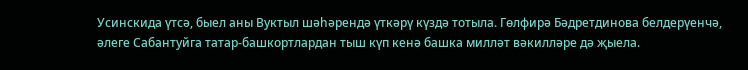Усинскида үтсә, быел аны Вуктыл шәһәрендә үткәрү күздә тотыла. Гөлфирә Бәдретдинова белдерүенчә, әлеге Сабантуйга татар-башкортлардан тыш күп кенә башка милләт вәкилләре дә җыела.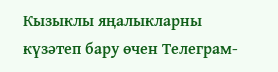Кызыклы яңалыкларны күзәтеп бару өчен Телеграм-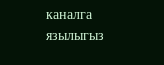каналга язылыгыз